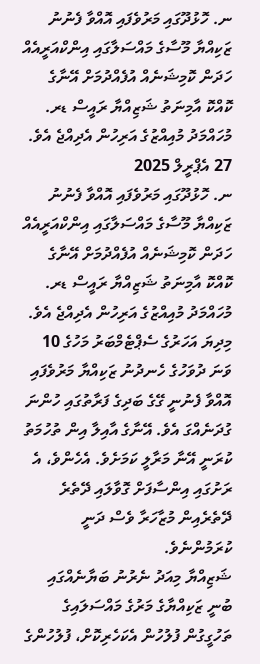ނ. ހޮޅުދޫގައި މަރުވެފައި އޮއްވާ ފެނުނު ޒަކިއްޔާ މޫސާގެ މައްސަލާގައި އިންކްއަރީއެއް ހަދަން ކޮމިޝަނެއް އުފެއްދުމަށް އޭނާގެ ކޮއްކޮ އާމިނަތު ޝަޒިއްޔާ ރައީސް ޑރ. މުހައްމަދު މުއިއްޒުގެ އަރިހުން އެދިއްޖެ އެވެ.
27 އެޕްރީލް 2025
ނ. ހޮޅުދޫގައި މަރުވެފައި އޮއްވާ ފެނުނު ޒަކިއްޔާ މޫސާގެ މައްސަލާގައި އިންކްއަރީއެއް ހަދަން ކޮމިޝަނެއް އުފެއްދުމަށް އޭނާގެ ކޮއްކޮ އާމިނަތު ޝަޒިއްޔާ ރައީސް ޑރ. މުހައްމަދު މުއިއްޒުގެ އަރިހުން އެދިއްޖެ އެވެ.
މިދިޔަ އަހަރުގެ ސެޕްޓެމްބަރު މަހުގެ 10 ވަނަ ދުވަހުގެ ހެނދުނު ޒަކިއްޔާ މަރުވެފައި އޮއްވާ ފެނުނީ ގޭގެ ބަދިގެ ފަރާތުގައި ހުންނަ ގުދަނެއްގަ އެވެ. އޭނާގެ އާއިލާ އިން ތުހުމަތު ކުރަނީ އޭނާ މަރާލީ ކަމަށެވެ. އެހެންވެ، އެ ރަށުގައި އިންސާފަށް ގޮވާލައި ދޭތެރެ ދޭތެރެއިން މުޒާހަރާ ވެސް ދަނީ ކުރަމުންނެވެ.
ޝަޒިއްޔާ މިއަދު ނެރުނު ބަޔާނެއްގައި ބުނީ ޒަކިއްޔާގެ މަރުގެ މައްސަލައިގެ ތަހުގީގުން ފުލުހުން އެކަހެރިކޮށް، ފުލުހުންގެ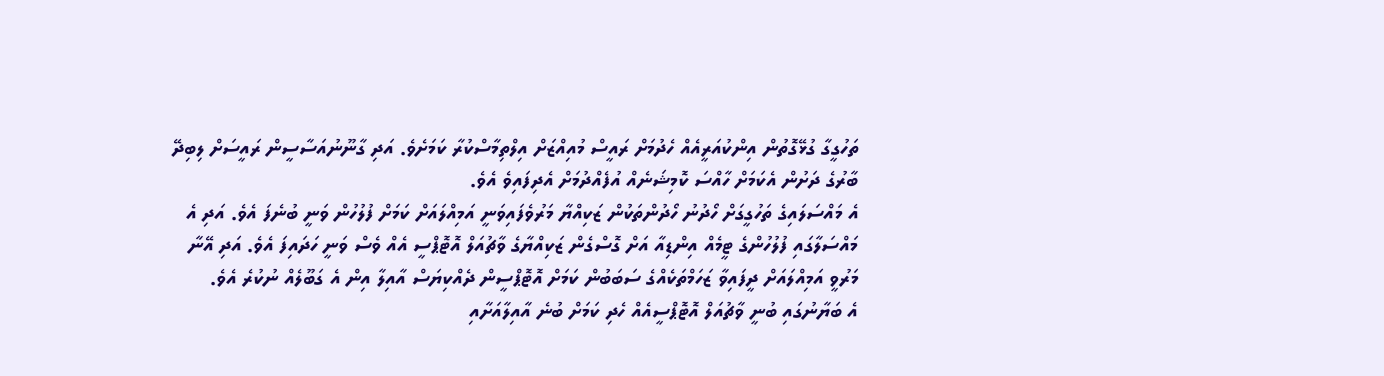ތަހުގީގާ ގުޅޭގޮތުން އިންކުއަރީއެއް ހެދުމަށް ރައީސް މުއިއްޒަށް އިލްތިމާސްކުރާ ކަމަށެވެ. އަދި ގާނޫނުއަސާސީން ރައީސަށް ލިބިދޭ ބާރުގެ ދަށުން އެކަމަށް ހާއްސަ ކޮމިޝަނެއް އުފެއްދުމަށް އެދިފައިވެ އެވެ.
އެ މައްސަލައިގެ ތަހުގީގަށް ހޯދުނު ހޯދުންތަކުން ޒަކިއްޔާ މަރުވެފައިވަނީ އަމިއްލައަށް ކަމަށް ފުލުހުން ވަނީ ބުނެފަ އެވެ. އަދި އެ މައްސަލާގައި ފުލުހުންގެ ޓީމެއް އިންޑިއާ އަށް ގޮސްގެން ޒަކިއްޔާގެ ވާޗުއަލް އޮޓޮޕްސީ އެއް ވެސް ވަނީ ހަދައިފަ އެވެ. އަދި އޭނާ މަރުވީ އަމިއްލައަށް ދީފައިވާ ޒަހަމްތަކެއްގެ ސަބަބުން ކަމަށް އޮޓޮޕްސީން ދެއްކިޔަސް އާއިލާ އިން އެ ގަބޫލެއް ނުކުރެ އެވެ.
އެ ބަޔާނުގައި ބުނީ ވާޗުއަލް އޮޓޮޕްސީއެއް ހެދި ކަމަށް ބުނެ އާއިލާއަށާއި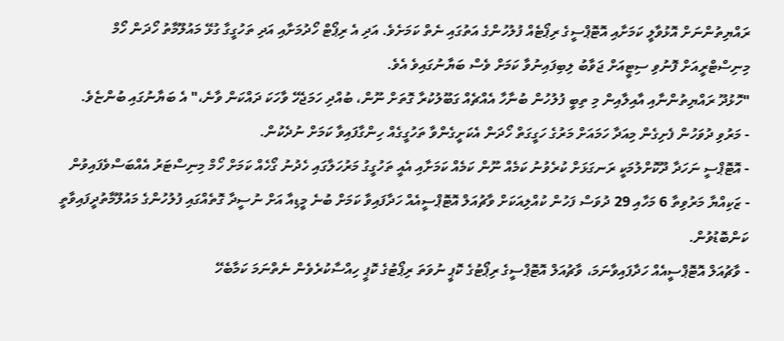ރައްޔިތުންނަށް އޮޅުވާލީ ކަމަށާއި އޮޓޮޕްސީގެ ރިޕޯޓެއް ފުލުހުންގެ އަތުގައި ނެތް ކަމަށެވެ. އަދި އެ ރިޕޯޓް ހޯދުމަށާއި އަދި ތަހުގީގާ ގުޅޭ މައުލޫމާތު ހޯދަން ހޯމް މިނިސްޓްރީއަށް ފޮނުވި ސިޓީއަށް ޖަވާބު ލިބިފައިނުވާ ކަމަށް ވެސް ބަޔާނުގައިވެ އެވެ.
"ހޮޅުދޫ ރައްޔިތުންނާއި އާއިލާއިން މި ތިބީ ފުލުހުން ބުނާހާ އެއްޗެއް ގަބޫލުކުރާ ގޮތަށް ނޫން، ބުއްދި ހަމަޖެހޭ ވާހަކަ ދައްކަން ވާނެ،" އެ ބަޔާނުގައި ބުންޏެވެ.
- މަރުވި ދުވަހުން ފެށިގެން މިއަދާ ހަމައަށް މަރުގެ ހަގީގަތް ހޯދަން އެކަށީގެންވާ ތަހުގީގެއް ހިންގާފައިވާ ކަމަށް ނުދެކުން.
- އޮޓޮޕްސީ ނަހަދާ ދޫކޮށްލުމަކީ ރަނގަޅަށް ކުރެވުނު ކަމެއް ނޫން ކަމެއް ކަމަށާއި އެއީ ތަހުގީގު މަރުހަލާގައި ހެދުނު ގޯހެއް ކަމަށް ހޯމް މިނިސްޓަރު އެއްބަސްވެފައިވުން
- ޒަކިއްޔާ މަރުވިތާ 6 މަހާއި 29 ދުވަސް ފަހުން ކުއްލިއަކަށް ވާޗުއަލް އޮޓޮޕްސީއެއް ހަދާފައިވާ ކަމަށް ބުނެ މީޑިއާ އަށް ނުސީދާ ގޮތެއްގައި ފުލުހުންގެ މައުލޫމާތުދީފައިވާތީ ކަންބޮޑުވުން.
- ވާޗުއަލް އޮޓޮޕްސީއެއް ހަދާފައިވާނަމަ، ވާޗުއަލް އޮޓޮޕްސީގެ ރިޕޯޓުގެ ކޮޕީ ނުވަތަ ރިޕޯޓުގެ ކޮޕީ ހިއްސާކުރެވެން ނެތްނަމަ ކަމާބެހޭ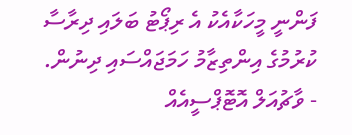ފަންނީ މީހަކާއެކު އެ ރިޕޯޓު ބަލައި ދިރާސާ ކުރުމުގެ އިންތިޒާމު ހަމަޖައްސައި ދިނުން.
- ވާޗުއަލް އޮޓޮޕްސީއެއް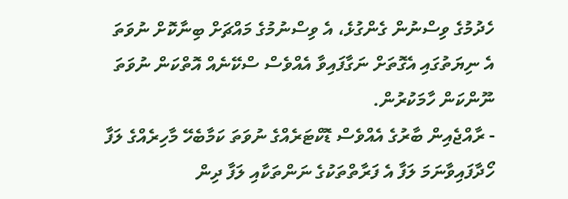ހެދުމުގެ ވިސްނުން ގެންގުޅެ، އެ ވިސްނުމުގެ މައްޗަށް ބިނާކޮށް ނުވަތަ އެ ނިޔަތުގައި އެގޮތަށް ނަގާފައިވާ އެއްވެސް ސްކޭނެއް އޮތްކަން ނުވަތަ ނޫންކަން ހާމަކުރުން.
- ރާއްޖެއިން ބާރުގެ އެއްވެސް ޑޮކްޓަރެއްގެ ނުވަތަ ކަމާބެހޭ މާހިރެއްގެ ލަފާ ހޯދާފައިވާނަމަ ލަފާ އެ ފަރާތްތަކުގެ ނަންތަކާއި ލަފާ ދިން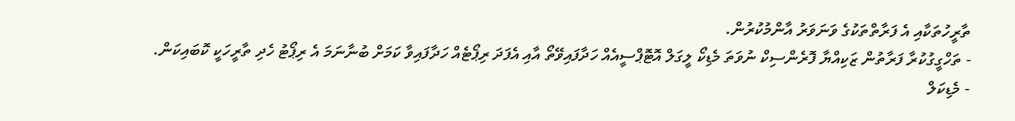ތާރީހުތަކާއި އެ ފަރާތްތަކުގެ ވަނަވަރު އާންމުކުރުން.
- ތަހްގީގުކުރާ ފަރާތުން ޒަކިއްޔާ ފޮރެންސިކް ނުވަތަ މެޑިކޯ ލީގަލް އޮޓޮޕްސީއެއް ހަދާފައިވޭތޯ އާއި އެފަދަ ރިޕޯޓެއް ހަދާފައިވާ ކަމަށް ބުނާނަމަ އެ ރިޕޯޓު ހެދި ތާރީހަކީ ކޮބައިކަން.
- މެޑިކަލް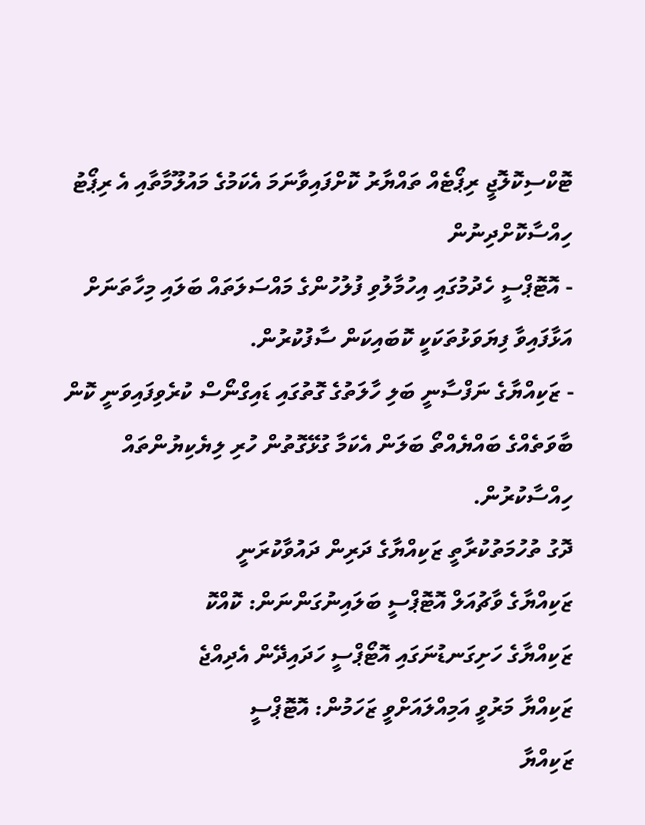ޓޮކްސިކޮލޮޖީ ރިޕޯޓެއް ތައްޔާރު ކޮށްފައިވާނަމަ އެކަމުގެ މައުލޫމާތާއި އެ ރިޕޯޓު ހިއްސާކޮށްދިނުން
- އޮޓޮޕްސީ ހެދުމުގައި އިހުމާލުވި ފުލުހުންގެ މައްސަލަތައް ބަލައި މިހާތަނަށް އަޅާފައިވާ ފިޔަވަޅުތަކަކީ ކޮބައިކަން ސާފުކުރުން.
- ޒަކިއްޔާގެ ނަފްސާނީ ބަލި ހާލަތުގެ ގޮތުގައި ޑައިގްނޯސް ކުރެވިފައިވަނީ ކޮން ބާވަތެއްގެ ބައްޔެއްތޯ ބަލަން އެކަމާ ގުޅޭގޮތުން ހުރި ލިޔެކިޔުންތައް ހިއްސާކުރުން.
ދޮގު ތުހުމަތުކުރާތީ ޒަކިއްޔާގެ ދަރިން ދައުވާކުރަނީ
ޒަކިއްޔާގެ ވާޗުއަލް އޮޓޮޕްސީ ބަލައިނުގަންނަން: ކޮއްކޮ
ޒަކިއްޔާގެ ހަށިގަނޑުނަގައި އޮޓޯޕްސީ ހަދައިދޭން އެދިއްޖެ
ޒަކިއްޔާ މަރުވީ އަމިއްލައަށްވީ ޒަހަމުން: އޮޓޮޕްސީ
ޒަކިއްޔާ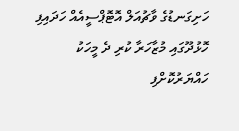ހަށިގަނޑުގެ ވާޗުއަލް އޮޓޮޕްސީއެއް ހަދައިފި
ހޮޅުދޫގައި މުޒާހަރާ ކުރި ދެ މީހަކު ހައްޔަރުކޮށްފި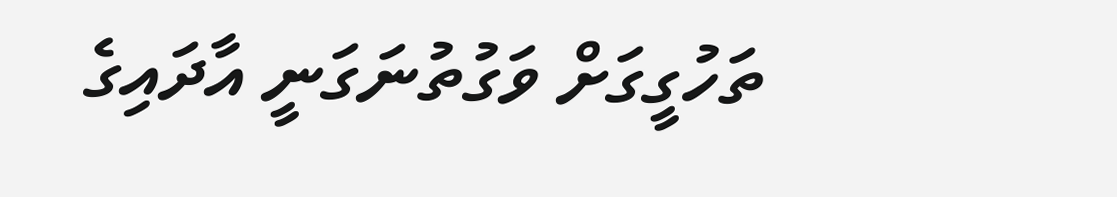ތަހުގީގަށް ވަގުތުނަގަނީ އާދައިގެ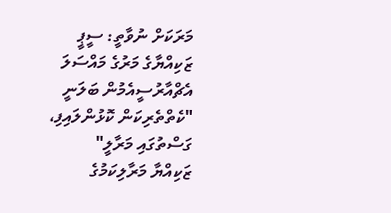މަރަކަށް ނުވާތީ: ސީޕީ
ޒަކިއްޔާގެ މަރުގެ މައްސަލަ އެޗްއާރުސީއެމުން ބަލަނީ
"ކެތްތެރިކަން ކޮޅުންލައިފި، ގަސްތުގައި މަރާލީ"
ޒަކިއްޔާ މަރާލިކަމުގެ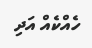ހެއްކެއް އަދި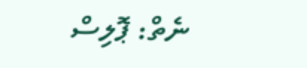ނެތް: ޕޮލިސް